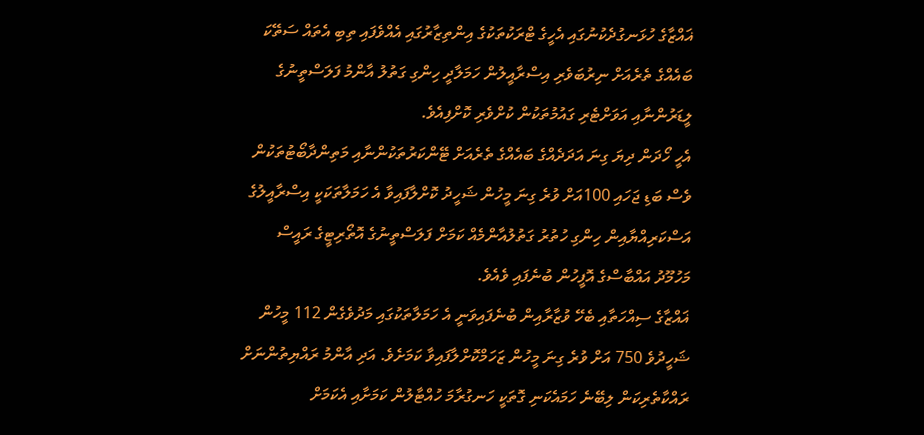ޣައްޒާގެ ހުޅަނގުދެކުނުގައި އެހީގެ ޓްރަކުތަކުގެ އިންތިޒާރުގައި އެއްވެފައި ތިބި އެތައް ސަތޭކަ ބައެއްގެ ތެރެއަށް ނިރުބަވެރި އިސްރާއީލުން ހަމަލާދީ ހިންގި ގަތުލު އާންމު ފަލަސްތީނުގެ ލީޑަރުންނާއި އަވަށްޓެރި ގައުމުތަކުން ކުށްވެރި ކޮށްފިއެވެ.
އެހީ ހޯދަން ދިޔަ ގިނަ އަދަދެއްގެ ބައެއްގެ ތެރެއަށް ޓޭންކަރުތަކުންނާއި މަތިންދާބޯޓުތަކުން ވެސް ބަޑި ޖަހައި 100އަށް ވުރެ ގިނަ މީހުން ޝަހީދު ކޮށްލާފައިވާ އެ ހަމަލާތަކަކީ އިސްރާއީލުގެ އަސްކަރިއްޔާއިން ހިންގި ހުތުރު ގަތުލުއާންމެއް ކަމަށް ފަލަސްތީނުގެ އޮތޯރިޓީގެ ރައީސް މަހުމޫދު އައްބާސްގެ އޮފީހުން ބުނެފައި ވެއެވެ.
ޣައްޒާގެ ސިއްހަތާއި ބެހޭ ވުޒާރާއިން ބުނެފައިވަނީ އެ ހަމަލާތަކުގައި މަދުވެގެން 112 މީހުން ޝަހީދުވެ 750 އަށް ވުރެ ގިނަ މީހުން ޒަހަމްކޮށްލާފައިވާ ކަމަށެވެ. އަދި އާންމު ރައްޔިތުންނަށް ރައްކާތެރިކަން ލިބޭނެ ހަމައެކަނި ގޮތަކީ ހަނގުރާމަ ހުއްޓާލުން ކަމަށާއި އެކަމަށް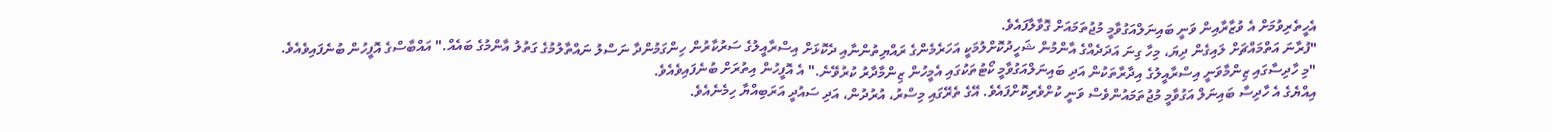އެހީތެރިވުމަށް އެ ވުޒާރާއިން ވަނީ ބައިނަލްއަގުވާމީ މުޖުތަމައަށް ގޮވާލާފައެވެ.
"ފުރާނަ އަތްމައްޗަށް ލައިގެން ދިޔަ، މިހާ ގިނަ އަދަދެއްގެ އާންމުން ޝަހީދުކޮށްލުމަކީ އަހަރެމެންގެ ރައްޔިތުންނާއި ދެކޮޅަށް އިސްރާއީލުގެ ސަރުކާރުން ހިންގަމުންދާ ނަސްލު ނައްތާލުމުގެ ގަތުލު އާންމުގެ ބައެއް." އައްބާސްގެ އޮފީހުން ބުނެފައިވެއެވެ.
"މި ހާދިސާގައި ޒިންމާވަނީ އިސްރާއީލުގެ އިދާރާތަކުން އަދި ބައިނަލްއަގުވާމީ ކޯޓުތަކުގައި އެމީހުން ޒިންމާދާރު ކުރުވޭނެ." އެ އޮފީހުން އިތުރަށް ބުނެފައިވެއެވެ.
އިއްޔެގެ އެ ހާދިސާ ބައިނަލް އަގުވާމީ މުޖުތަމައުންވެސް ވަނީ ކުށްވެރިކޮށްފައެވެ. އޭގެ ތެރޭގައި މިސްރު، އުރުދުން، އަދި ސައުދީ އަރަބިއްޔާ ހިމެނެއެވެ.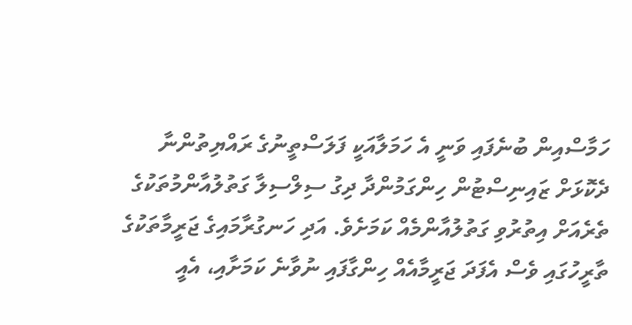ހަމާސްއިން ބުނެފައި ވަނީ އެ ހަމަލާއަކީ ފަލަސްތީނުގެ ރައްޔިތުންނާ ދެކޮޅަށް ޒައިނިސްޓުން ހިންގަމުންދާ ދިގު ސިލްސިލާ ގަތުލުއާންމުތަކުގެ ތެރެއަށް އިތުރުވި ގަތުލުއާންމެއް ކަމަށެވެ. އަދި ހަނގުރާމައިގެ ޖަރީމާތަކުގެ ތާރީހުގައި ވެސް އެފަދަ ޖަރީމާއެއް ހިންގާފައި ނުވާނެ ކަމަށާއި، އެއީ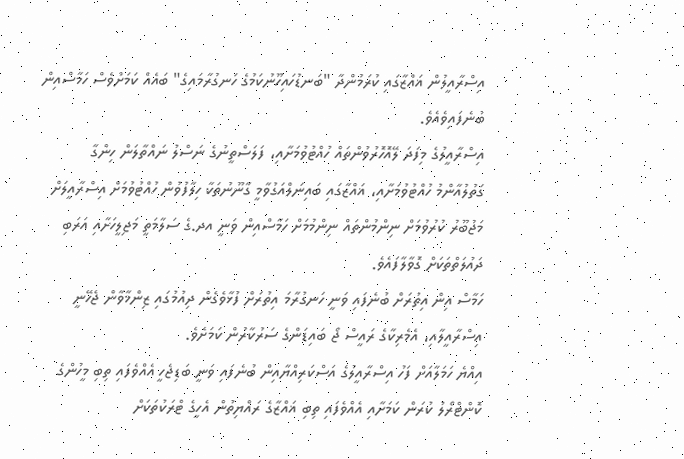އިސްރާއީލުން ޣައްޒާގައި ކުރަމުންދާ "ބަނޑުހައިހޫނުކަމުގެ ހަނގުރާމައިގެ" ބައެއް ކަމަށްވެސް ހަމާސްއިން ބުނެފައިވެއެވެ.
އިސްރާއީލުގެ މިފަދަ ލޭއޮހޮރުވުންތައް ހުއްޓުވުމަށާއި، ފަލަސްތީނުގެ ނަސްލު ނައްތާލަން ހިންގާ ގަތުލުއާންމު ހުއްޓުވުމަށާއި، ޣައްޒާގައި ބައިނަލްއަގުވާމީ ގާނޫނުތަކާ ހިލާފުވުން ހުއްޓުވުމަށް އިސްރާއީލަށް މަޖުބޫރު ކުރުވުމަށް ނިންމުންތައް ނިންމުމަށް ހަމާސްއިން ވަނީ އދ.ގެ ސަލާމަތީ މަޖިލީހަށާއި އަރަބި ދައުލަތްތަކަށް ގޮވާލާފައެވެ.
ހަމާސް އިން އިތުރަށް ބުނެފައި ވަނީ ހަނގުރާމަ އިތުރަށް ފުޅާވެގެން ދިއުމުގައި ޒިންމާވާން ޖެހޭނީ އިސްރާއީލާއި، އެމެރިކާގެ ރައީސް ޖޯ ބައިޑަންގެ ސަރުކާރުން ކަމަށެވެ.
އިއްޔެ ހަމަލާއަށް ފަހު އިސްރާއީލުގެ އަސްކަރިއްޔާއިން ބުނެފައި ވަނީ ބަޑިޖެހީ އެއްވެފައި ތިބި މީހުންގެ ކޮންޓްރޯލު ކުރަން ކަމަށާއި އެއްވެފައި ތިބި ޣައްޒާގެ ރައްޔިތުން އެހީގެ ޓްރަކުތަކަށް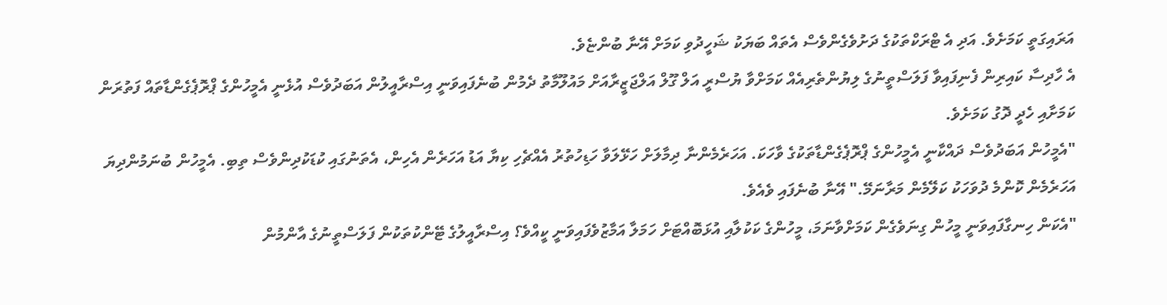އަރައިގަތީ ކަމަށެވެ. އަދި އެ ޓްރަކްތަކުގެ ދަށުވެގެންވެސް އެތައް ބަޔަކު ޝަހީދުވި ކަމަށް އޭނާ ބުންޏެވެ.
އެ ހާދިސާ ކައިރިން ފެނިފައިވާ ފަލަސްތީނުގެ ލިޔުންތެރިއެއް ކަމަށްވާ ޔުސްރީ އަލް ގޫލް އަލްޖަޒީރާއަށް މައުލޫމާތު ދެމުން ބުނެފައިވަނީ އިސްރާއީލުން އަބަދުވެސް އުޅެނީ އެމީހުންގެ ޕްރޮޕެގެންޑާތައް ފަތުރަން ކަމަށާއި ހެދީ ދޮގު ކަމަށެވެ.
"އެމީހުން އަބަދުވެސް ދައްކާނީ އެމީހުންގެ ޕްރޮޕެގެންޑާތަކުގެ ވާހަކަ. އަހަރެމެންނާ ދިމާލަށް ހަޅޭލަވާ ހަޑިހުތުރު އެއްޗެހި ކިޔާ އަޑު އަހަރެން އެހިން، އެތަނުގައި ކުޑަކުދިންވެސް ތިބި. އެމީހުން ބުނަމުންދިޔަ އަހަރެމެން ކޮންމެ ދުވަހަކު ކަލޭމެން މަރާނަމޭ." އޭނާ ބުނެފައި ވެއެވެ.
"އެކަން ހިނގާފައިވަނީ މީހުން ގިނަވެގެން ކަމަށްވާނަމަ، މީހުންގެ ކަކުލާއި އުޅަބޮއްޓަށް ހަމަލާ އަމާޒުވެފައިވަނީ ކީއްވެ؟ އިސްރާއީލުގެ ޓޭންކުތަކުން ފަލަސްތީނުގެ އާންމުން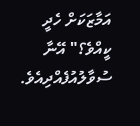އަމާޒަކަށް ހެދީ ކީއްވެ؟" އޭނާ ސުވާލުއުފެއްދިއެވެ.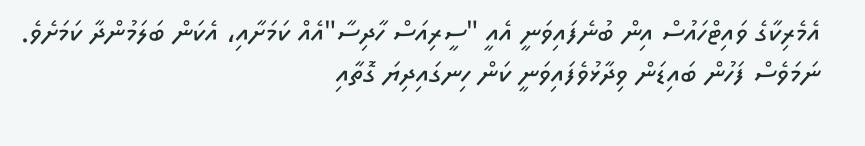އެމެރިކާގެ ވައިޓްހައުސް އިން ބުނެފައިވަނީ އެއީ "ސީރިއަސް ހާދިސާ"އެއް ކަމަށާއި، އެކަން ބަލަމުންދާ ކަމަށެވެ. ނަމަވެސް ފަހުން ބައިޑަން ވިދާޅުވެފައިވަނީ ކަން ހިނގައިދިޔަ ގޮތާއި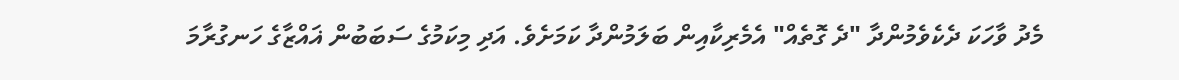މެދު ވާހަކަ ދެކެވެމުންދާ "ދެ ގޮތެއް" އެމެރިކާއިން ބަލަމުންދާ ކަމަށެވެ. އަދި މިކަމުގެ ސަބަބުން ޣައްޒާގެ ހަނގުރާމަ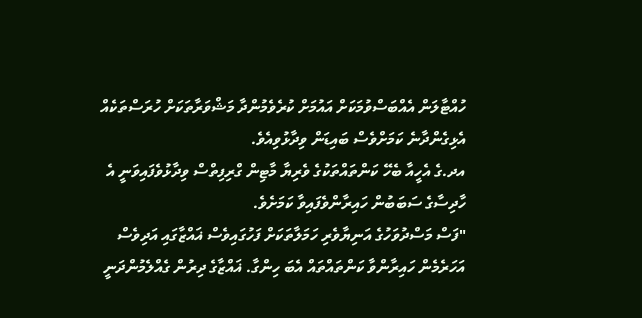ހުއްޓާލަން އެއްބަސްވުމަކަށް އައުމަށް ކުރެވެމުންދާ މަޝްވަރާތަކަށް ހުރަސްތަކެއް އެޅިގެންދާނެ ކަމަށްވެސް ބައިޑަން ވިދާޅުވިއެވެ.
އދ.ގެ އެހީއާ ބެހޭ ކަންތައްތަކުގެ ވެރިޔާ މާޓިން ގްރިފިތްސް ވިދާޅުވެފައިވަނީ އެ ހާދިސާގެ ސަބަބުން ހައިރާންވެފައިވާ ކަމަށެވެ.
"ފަސް މަސްދުވަހުގެ އަނިޔާވެރި ހަމަލާތަކަށް ފަހުގައިވެސް ޣައްޒާގައި އަދިވެސް އަހަރެމެން ހައިރާންވާ ކަންތައްތައް އެބަ ހިންގާ. ޣައްޒާގެ ދިރުން ގެއްލެމުންދަނީ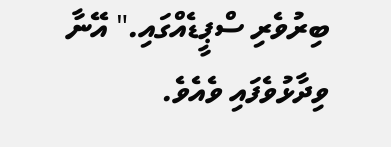ބިރުވެރި ސްޕީޑެއްގައި." އޭނާ ވިދާޅުވެފައި ވެއެވެ.